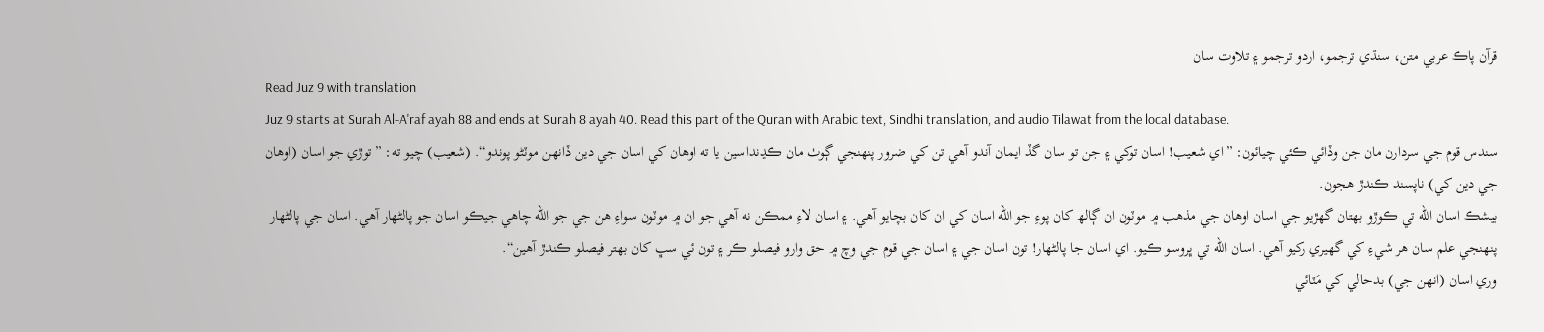قرآن پاڪ عربي متن، سنڌي ترجمو، اردو ترجمو ۽ تلاوت سان
Read Juz 9 with translation
Juz 9 starts at Surah Al-A'raf ayah 88 and ends at Surah 8 ayah 40. Read this part of the Quran with Arabic text, Sindhi translation, and audio Tilawat from the local database.
سندس قوم جي سردارن مان جن وڏائي ڪئي چيائون: ”اي شعيب! اسان توکي ۽ جن تو سان گڏ ايمان آندو آهي تن کي ضرور پنهنجي ڳوٺ مان ڪڍنداسين يا ته اوهان کي اسان جي دين ڏانهن موٽڻو پوندو“. (شعيب) چيو ته: ”توڙي جو اسان (اوهان جي دين کي) ناپسند ڪندڙ هجون.
بيشڪ اسان الله تي ڪوڙو بهتان گھڙيو جي اسان اوهان جي مذهب ۾ موٽون ان ڳالھ کان پوءِ جو الله اسان کي ان کان بچايو آهي. ۽ اسان لاءِ ممڪن نه آهي جو ان ۾ موٽون سواءِ هن جي جو الله چاهي جيڪو اسان جو پالڻهار آهي. اسان جي پالڻهار پنهنجي علم سان هر شيءِ کي گهيري رکيو آهي. اسان الله تي ڀروسو ڪيو. اي اسان جا پالڻهار! تون اسان جي ۽ اسان جي قوم جي وچ ۾ حق وارو فيصلو ڪر ۽ تون ئي سڀ کان بهتر فيصلو ڪندڙ آهين“.
وري اسان (انهن جي) بدحالي کي مَٽائي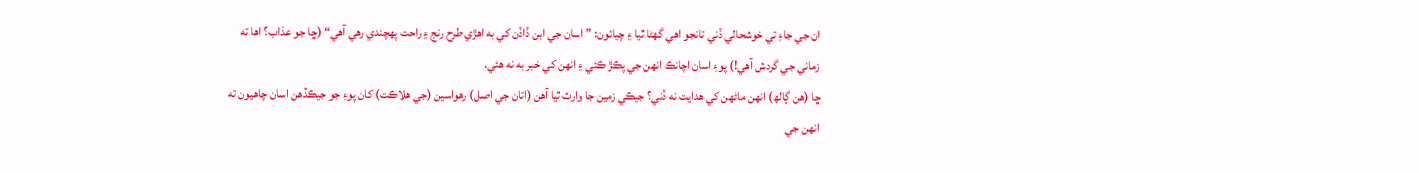ان جي جاءِ تي خوشحالي ڏني تانجو اهي گھڻا ٿيا ۽ چيائون: ”اسان جي ابن ڏاڏن کي به اهڙي طرح رنج ۽ راحت پهچندي رهي آهي“ (ڇا جو عذاب؟ اها ته زماني جي گردش آهي!) پوءِ اسان اچانڪ انهن جي پڪڙ ڪئي ۽ انهن کي خبر به نه هئي.
ڇا (هن ڳالھ) انهن ماڻهن کي هدايت نه ڏني؟ جيڪي زمين جا وارث ٿيا آهن (اتان جي اصل) رهواسين (جي هلاڪت) کان پوءِ جو جيڪڏهن اسان چاهيون ته انهن جي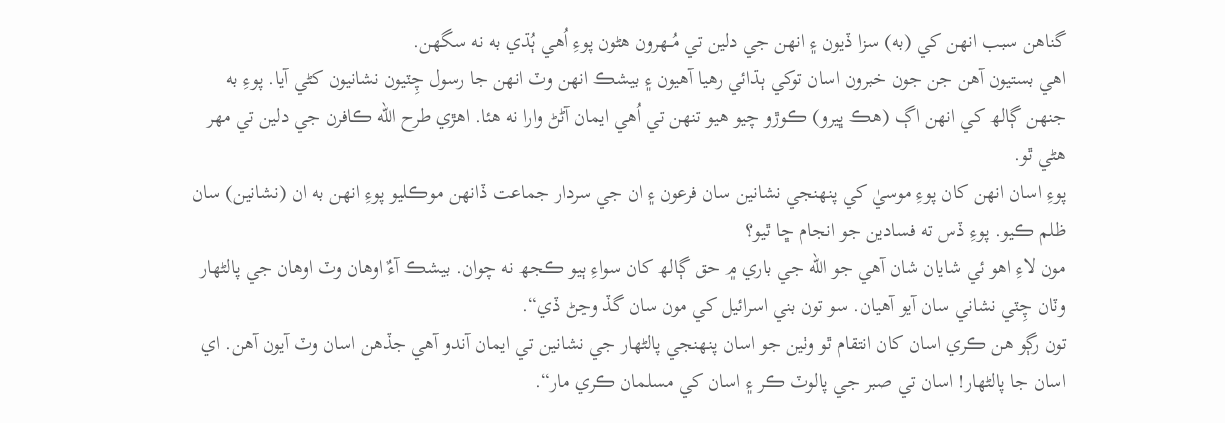گناهن سبب انهن کي (به) سزا ڏيون ۽ انهن جي دلين تي مُــهرون هڻون پوءِ اُهي ٻُڌي به نه سگهن.
اهي بستيون آهن جن جون خبرون اسان توکي ٻڌائي رهيا آهيون ۽ بيشڪ انهن وٽ انهن جا رسول چِٽيون نشانيون کڻي آيا. پوءِ به جنهن ڳالھ کي انهن اڳ (هڪ ڀيرو) ڪوڙو چيو هيو تنهن تي اُهي ايمان آڻڻ وارا نه هئا. اهڙي طرح الله ڪافرن جي دلين تي مهر هڻي ٿو.
پوءِ اسان انهن کان پوءِ موسيٰ کي پنهنجي نشانين سان فرعون ۽ ان جي سردار جماعت ڏانهن موڪليو پوءِ انهن به ان (نشانين) سان ظلم ڪيو. پوءِ ڏس ته فسادين جو انجام ڇا ٿيو؟
مون لاءِ اهو ئي شايان شان آهي جو الله جي باري ۾ حق ڳالھ کان سواءِ ٻيو ڪجھ نه چوان. بيشڪ آءٌ اوهان وٽ اوهان جي پالڻهار وٽان چِٽي نشاني سان آيو آهيان. سو تون بني اسرائيل کي مون سان گڏ وڃڻ ڏي“.
تون رڳو هن ڪري اسان کان انتقام ٿو وٺين جو اسان پنهنجي پالڻهار جي نشانين تي ايمان آندو آهي جڏهن اسان وٽ آيون آهن. اي اسان جا پالڻهار! اسان تي صبر جي پالوٽ ڪر ۽ اسان کي مسلمان ڪري مار“.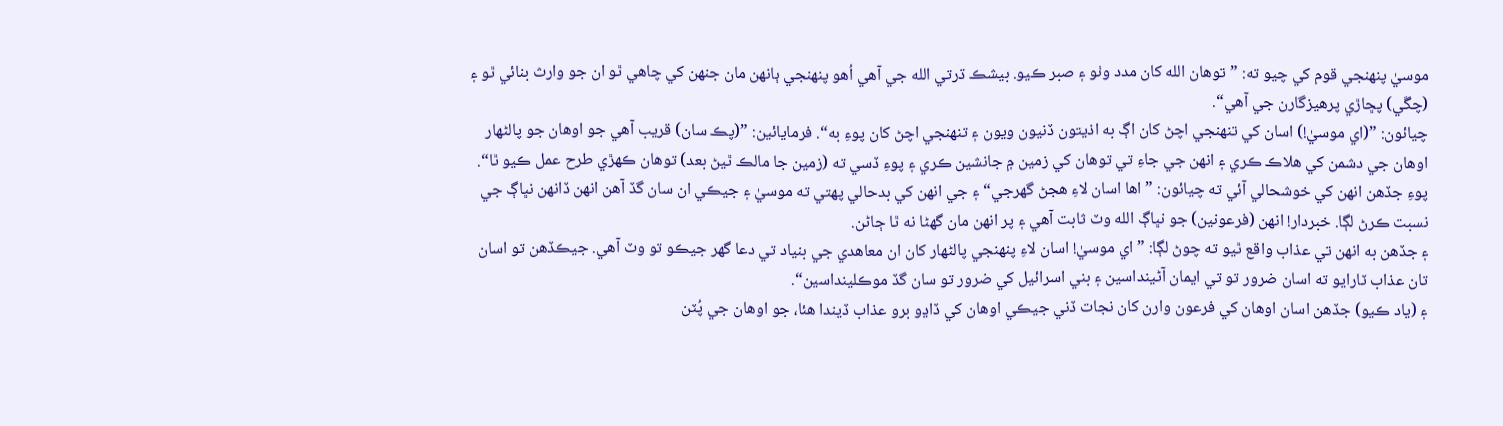موسيٰ پنهنجي قوم کي چيو ته: ”توهان الله کان مدد وٺو ۽ صبر ڪيو. بيشڪ ڌرتي الله جي آهي اُهو پنهنجي ٻانهن مان جنهن کي چاهي ٿو ان جو وارث بنائي ٿو ۽ (چڱي) پڇاڙي پرهيزگارن جي آهي“.
چيائون: ”(اي موسيٰ!) اسان کي تنهنجي اچڻ کان اڳ به اذيتون ڏنيون ويون ۽ تنهنجي اچڻ کان پوءِ به“. فرمايائين: ”(پڪ سان) قريب آهي جو اوهان جو پالڻهار اوهان جي دشمن کي هلاڪ ڪري ۽ انهن جي جاءِ تي توهان کي زمين ۾ جانشين ڪري ۽ پوءِ ڏسي ته (زمين جا مالڪ ٿيڻ بعد) توهان ڪهڙي طرح عمل ڪيو ٿا“.
پوءِ جڏهن انهن کي خوشحالي آئي ته چيائون: ”اها اسان لاءِ هجڻ گهرجي“ ۽ جي انهن کي بدحالي پهتي ته موسيٰ ۽ جيڪي ان سان گڏ آهن انهن ڏانهن نڀاڳ جي نسبت ڪرڻ لڳا. خبردار! انهن (فرعونين) جو نڀاڳ الله وٽ ثابت آهي ۽ پر انهن مان گھڻا نه ٿا ڄاڻن.
۽ جڏهن به انهن تي عذاب واقع ٿيو ته چوڻ لڳا: ”اي موسيٰ! اسان لاءِ پنهنجي پالڻهار کان ان معاهدي جي بنياد تي دعا گهر جيڪو تو وٽ آهي. جيڪڏهن تو اسان تان عذاب ٽارايو ته اسان ضرور تو تي ايمان آڻينداسين ۽ بني اسرائيل کي ضرور تو سان گڏ موڪلينداسين“.
۽ (ياد ڪيو) جڏهن اسان اوهان کي فرعون وارن کان نجات ڏني جيڪي اوهان کي ڏاڍو برو عذاب ڏيندا هئا، جو اوهان جي پُٽن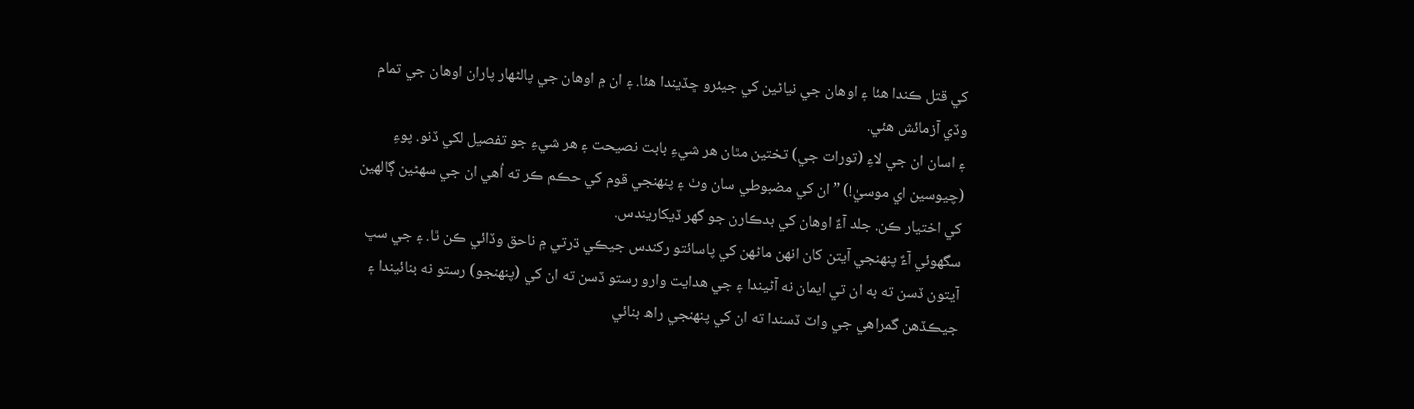کي قتل ڪندا هئا ۽ اوهان جي نياڻين کي جيئرو ڇڏيندا هئا. ۽ ان ۾ اوهان جي پالڻهار پاران اوهان جي تمام وڏي آزمائش هئي.
۽ اسان ان جي لاءِ (تورات جي) تختين مٿان هر شيءِ بابت نصيحت ۽ هر شيءِ جو تفصيل لکي ڏنو. پوءِ (چيوسين اي موسيٰ!) ”ان کي مضبوطي سان وٺ ۽ پنهنجي قوم کي حڪم ڪر ته اُهي ان جي سهڻين ڳالهين کي اختيار ڪن. جلد آءٌ اوهان کي بدڪارن جو گهر ڏيکاريندس.
سگھوئي آءٌ پنهنجي آيتن کان انهن ماڻهن کي پاسائتو رکندس جيڪي ڌرتي ۾ ناحق وڏائي ڪن ٿا. ۽ جي سڀ آيتون ڏسن ته به ان تي ايمان نه آڻيندا ۽ جي هدايت وارو رستو ڏسن ته ان کي (پنهنجو) رستو نه بنائيندا ۽ جيڪڏهن گمراهي جي واٽ ڏسندا ته ان کي پنهنجي راھ بنائي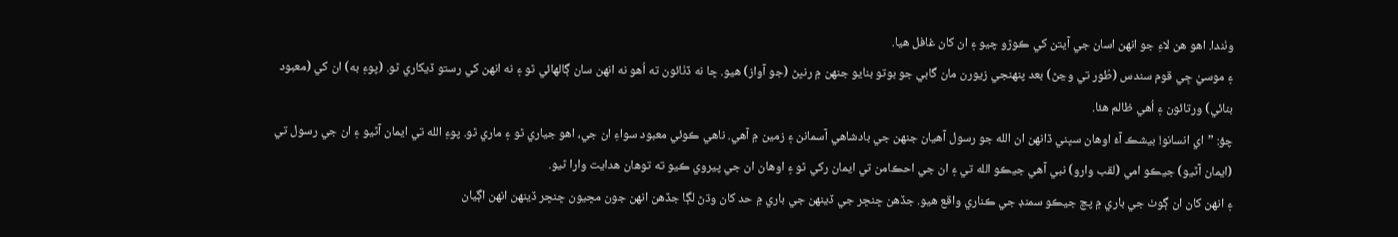وٺندا. اهو هن لاءِ جو انهن اسان جي آيتن کي ڪوڙو چيو ۽ ان کان غافل هيا.
۽ موسيٰ جِي قوم سندس (طُور تي وڃڻ) بعد پنهنجي زيورن مان گابي جو بوتو بنايو جنهن ۾ رنڀڻ (جو آواز) هيو. ڇا نه ڏٺائون ته اُهو نه انهن سان ڳالهائي ٿو ۽ نه انهن کي رستو ڏيکاري ٿو. (پوءِ به) ان کي (معبود بنائي) ورتائون ۽ اُهي ظالم هئا.
چؤ: ”اي انسانو! بيشڪ آءُ اوهان سڀني ڏانهن ان الله جو رسول آهيان جنهن جي بادشاهي آسمانن ۽ زمين ۾ آهي. ناهي ڪوئي معبود سواءِ ان جي، اهو جياري ٿو ۽ ماري ٿو. پوءِ الله تي ايمان آڻيو ۽ ان جي رسول تي (ايمان آڻيو) جيڪو امي (لقب وارو) نبي آهي جيڪو الله تي ۽ ان جي احڪامن تي ايمان رکي ٿو ۽ اوهان ان جي پيروي ڪيو ته توهان هدايت وارا ٿيو.
۽ انهن کان ان ڳوٺ جي باري ۾ پڇ جيڪو سمنڊ جي ڪناري واقع هيو. جڏهن ڇنڇر جي ڏينهن جي باري ۾ حد کان وڌڻ لڳا جڏهن انهن جون مڇيون ڇنڇر ڏينهن انهن اڳيان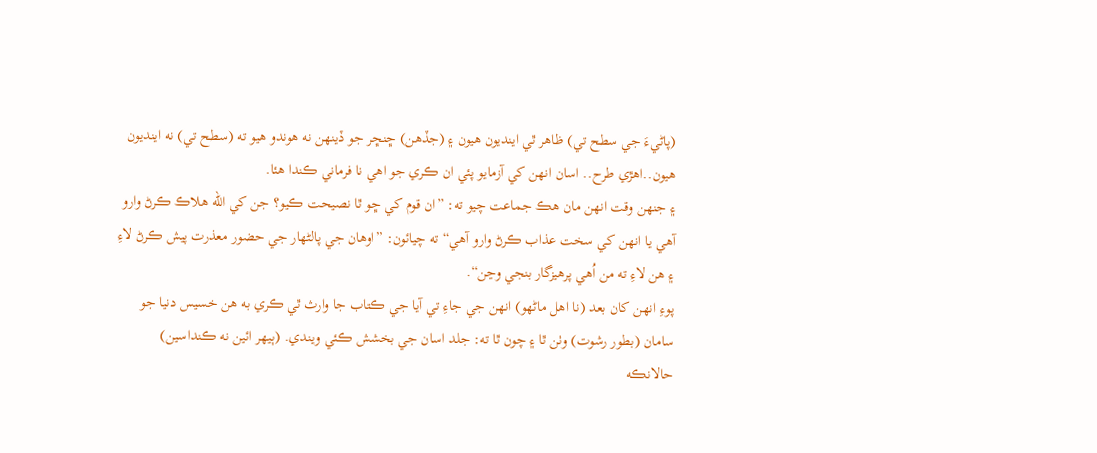(پاڻيءَ جي سطح تي) ظاهر ٿي اينديون هيون ۽ (جڏهن) ڇنڇر جو ڏينهن نه هوندو هيو ته (سطح تي) نه اينديون هيون..اهڙي طرح.. اسان انهن کي آزمايو پئي ان ڪري جو اهي نا فرماني ڪندا هئا.
۽ جنهن وقت انهن مان هڪ جماعت چيو ته: ”ان قوم کي ڇو ٿا نصيحت ڪيو؟ جن کي الله هلاڪ ڪرڻ وارو آهي يا انهن کي سخت عذاب ڪرڻ وارو آهي“ ته چيائون: ”اوهان جي پالڻهار جي حضور معذرت پيش ڪرڻ لاءِ ۽ هن لاءِ ته من اُهي پرهيزگار بنجي وڃن“.
پوءِ انهن کان بعد (نا اهل ماڻهو) انهن جي جاءِ تي آيا جي ڪتاب جا وارث ٿي ڪري به هن خسيس دنيا جو سامان (بطور رشوت) وٺن ٿا ۽ چون ٿا ته: جلد اسان جي بخشش ڪئي ويندي. (ٻيهر ائين نه ڪنداسين) حالانڪه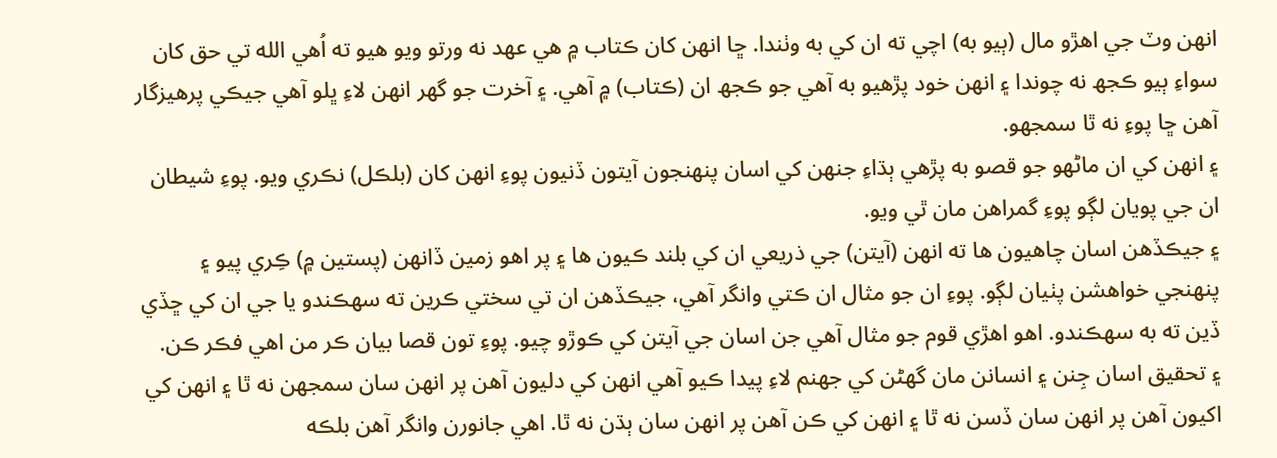انهن وٽ جي اهڙو مال (ٻيو به) اچي ته ان کي به وٺندا. ڇا انهن کان ڪتاب ۾ هي عهد نه ورتو ويو هيو ته اُهي الله تي حق کان سواءِ ٻيو ڪجھ نه چوندا ۽ انهن خود پڙهيو به آهي جو ڪجھ ان (ڪتاب) ۾ آهي. ۽ آخرت جو گهر انهن لاءِ ڀلو آهي جيڪي پرهيزگار آهن ڇا پوءِ نه ٿا سمجهو.
۽ انهن کي ان ماڻهو جو قصو به پڙهي ٻڌاءِ جنهن کي اسان پنهنجون آيتون ڏنيون پوءِ انهن کان (بلڪل) نڪري ويو. پوءِ شيطان ان جي پويان لڳو پوءِ گمراهن مان ٿي ويو.
۽ جيڪڏهن اسان چاهيون ها ته انهن (آيتن) جي ذريعي ان کي بلند ڪيون ها ۽ پر اهو زمين ڏانهن (پستين ۾) ڪِري پيو ۽ پنهنجي خواهشن پٺيان لڳو. پوءِ ان جو مثال ان ڪتي وانگر آهي، جيڪڏهن ان تي سختي ڪرين ته سهڪندو يا جي ان کي ڇڏي ڏين ته به سهڪندو. اهو اهڙي قوم جو مثال آهي جن اسان جي آيتن کي ڪوڙو چيو. پوءِ تون قصا بيان ڪر من اهي فڪر ڪن.
۽ تحقيق اسان جِنن ۽ انسانن مان گهڻن کي جهنم لاءِ پيدا ڪيو آهي انهن کي دليون آهن پر انهن سان سمجهن نه ٿا ۽ انهن کي اکيون آهن پر انهن سان ڏسن نه ٿا ۽ انهن کي ڪن آهن پر انهن سان ٻڌن نه ٿا. اهي جانورن وانگر آهن بلڪه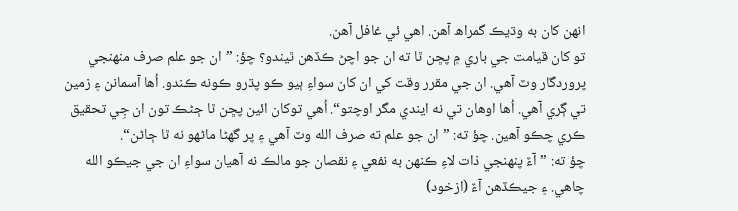انهن کان به وڌيڪ گمراھ آهن. اهي ئي غافل آهن.
تو کان قيامت جي باري ۾ پڇن ٿا ته ان جو اچڻ ڪڏهن ٿيندو؟ چؤ: ”ان جو علم صرف منهنجي پروردگار وٽ آهي. ان جي مقرر وقت کي ان کان سواءِ ٻيو ڪو پڌرو ڪونه ڪندو. اُها آسمانن ۽ زمين تي ڳري آهي. اُها اوهان تي نه ايندي مگر اوچتو“. اُهي توکان ائين پڇن ٿا ڄڻڪ تون ان جِي تحقيق ڪري چڪو آهين. چؤ ته: ”ان جو علم ته صرف الله وٽ آهي ۽ پر گھڻا ماڻهو نه ٿا ڄاڻن“.
چؤ ته: ”آءٌ پنهنجي ذات لاءِ ڪنهن به نفعي ۽ نقصان جو مالڪ نه آهيان سواءِ ان جي جيڪو الله چاهي. ۽ جيڪڏهن آءٌ (ازخود)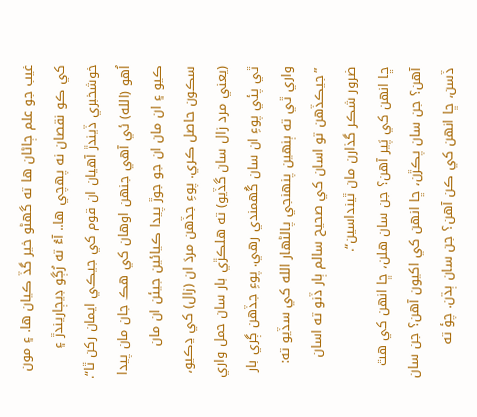غيب جو علم ڄاڻان ها ته گهڻو خير گڏ ڪيان ها. ۽ مون کي ڪو نقصان نه پهچي ها.. آءُ ته رُڳو ڊيڄاريندڙ ۽ خوشخبري ڏيندڙ آهيان ان قوم کي جيڪي ايمان رکن ٿا“.
اُهو (الله) ئي آهي جنهن اوهان کي هڪ جان مان پيدا ڪيو ۽ ان مان ان جو جوڙ پيدا ڪيائين جيئن ان مان سڪون حاصل ڪري. پوءِ جڏهن مردَ ان (زال) کي ڍڪيو، (يعني مرد زال سان گڏيو) ته هلڪڙي بار سان حمل واري ٿي پئي پوءِ ان سان گُھمندي رهي. پوءِ جڏهن ڳري بار واري ٿي ته ٻنهين پنهنجي پالڻهار الله کي سڏيو ته: ”جيڪڏهن تو اسان کي صحيح سالم ٻار ڏنو ته اسان ضرور شڪر گذارن مان ٿينداسين“.
ڇا انهن کي پَير آهن؟ جن سان هلن، ڇا انهن کي هٿ آهن؟ جن سان پڪڙن، ڇا انهن کي اکيون آهن؟ جن سان ڏسن، ڇا انهن کي ڪن آهن؟ جن سان ٻڌن. چؤ ته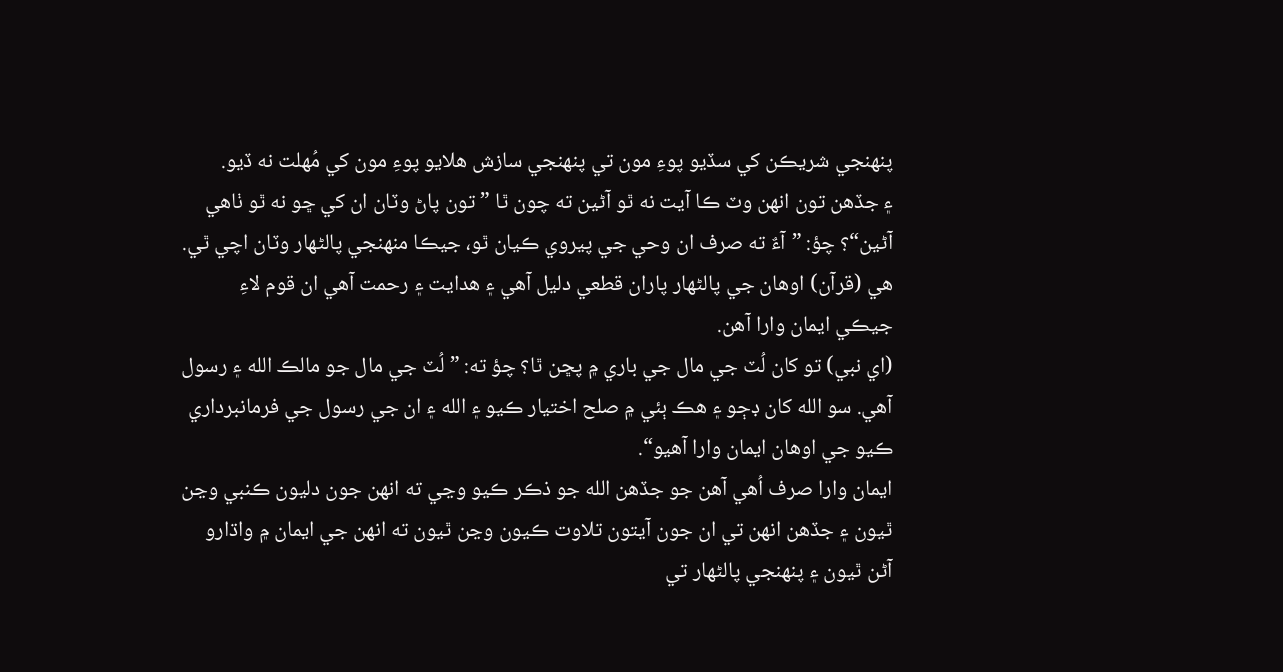پنهنجي شريڪن کي سڏيو پوءِ مون تي پنهنجي سازش هلايو پوءِ مون کي مُهلت نه ڏيو.
۽ جڏهن تون انهن وٽ ڪا آيت نه ٿو آڻين ته چون ٿا ”تون پاڻ وٽان ان کي ڇو نه ٿو ٺاهي آڻين“؟ چؤ: ”آءٌ ته صرف ان وحي جي پيروي ڪيان ٿو، جيڪا منهنجي پالڻهار وٽان اچي ٿي. هي (قرآن) اوهان جي پالڻهار پاران قطعي دليل آهي ۽ هدايت ۽ رحمت آهي ان قوم لاءِ جيڪي ايمان وارا آهن.
(اي نبي) تو کان لُٽ جي مال جي باري ۾ پڇن ٿا؟ چؤ ته: ”لُٽ جي مال جو مالڪ الله ۽ رسول آهي. سو الله کان ڊڄو ۽ هڪ ٻئي ۾ صلح اختيار ڪيو ۽ الله ۽ ان جي رسول جي فرمانبرداري ڪيو جي اوهان ايمان وارا آهيو“.
ايمان وارا صرف اُهي آهن جو جڏهن الله جو ذڪر ڪيو وڃي ته انهن جون دليون ڪنبي وڃن ٿيون ۽ جڏهن انهن تي ان جون آيتون تلاوت ڪيون وڃن ٿيون ته انهن جي ايمان ۾ واڌارو آڻن ٿيون ۽ پنهنجي پالڻهار تي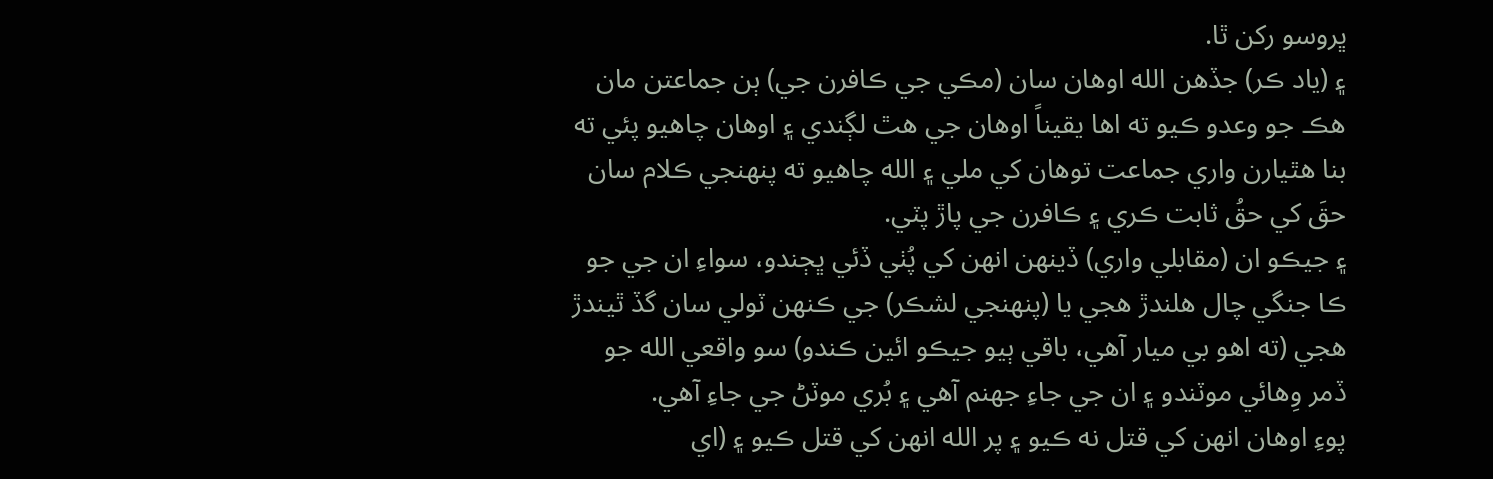ڀروسو رکن ٿا.
۽ (ياد ڪر) جڏهن الله اوهان سان (مڪي جي ڪافرن جي) ٻن جماعتن مان هڪ جو وعدو ڪيو ته اها يقيناً اوهان جي هٿ لڳندي ۽ اوهان چاهيو پئي ته بنا هٿيارن واري جماعت توهان کي ملي ۽ الله چاهيو ته پنهنجي ڪلام سان حقَ کي حقُ ثابت ڪري ۽ ڪافرن جي پاڙ پٽي.
۽ جيڪو ان (مقابلي واري) ڏينهن انهن کي پُٺي ڏئي ڀڄندو، سواءِ ان جي جو ڪا جنگي چال هلندڙ هجي يا (پنهنجي لشڪر) جي ڪنهن ٽولي سان گڏ ٿيندڙ هجي (ته اهو بي ميار آهي، باقي ٻيو جيڪو ائين ڪندو) سو واقعي الله جو ڏمر وِهائي موٽندو ۽ ان جي جاءِ جهنم آهي ۽ بُري موٽڻ جي جاءِ آهي.
پوءِ اوهان انهن کي قتل نه ڪيو ۽ پر الله انهن کي قتل ڪيو ۽ (اي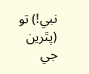نبي!) تو (پٿرين جي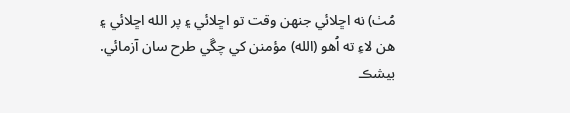مُٺ) نه اڇلائي جنهن وقت تو اڇلائي ۽ پر الله اڇلائي ۽ هن لاءِ ته اُهو (الله) مؤمنن کي چڱي طرح سان آزمائي. بيشڪ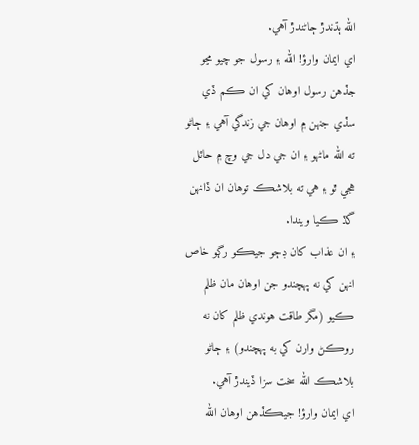الله ٻڌندڙ ڄاڻندڙ آهي.
اي ايمان وارؤ! الله ۽ رسول جو چيو مڃو جڏهن رسول اوهان کي ان ڪم ڏي سڏي جنهن ۾ اوهان جي زندگي آهي ۽ ڄاڻو ته الله ماڻهو ۽ ان جي دل جي وچ ۾ حائل هجي ٿو ۽ هي ته بلاشڪ توهان ان ڏانهن گڏ ڪيا ويندا.
۽ ان عذاب کان ڊڄو جيڪو رڳو خاص انهن کي نه پهچندو جن اوهان مان ظلم ڪيو (مگر طاقت هوندي ظلم کان نه روڪڻ وارن کي به پهچندو) ۽ ڄاڻو بلاشڪ الله سخت سزا ڏيندڙ آهي.
اي ايمان وارؤ! جيڪڏهن اوهان الله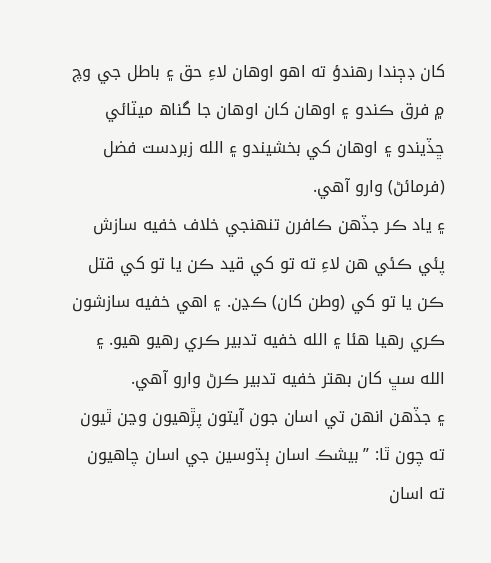کان ڊڄندا رهندؤ ته اهو اوهان لاءِ حق ۽ باطل جي وچ ۾ فرق ڪندو ۽ اوهان کان اوهان جا گناھ ميٽائي ڇڏيندو ۽ اوهان کي بخشيندو ۽ الله زبردست فضل (فرمائڻ) وارو آهي.
۽ ياد ڪر جڏهن ڪافرن تنهنجي خلاف خفيه سازش پئي ڪئي هن لاءِ ته تو کي قيد ڪن يا تو کي قتل ڪن يا تو کي (وطن کان) ڪڍن. ۽ اهي خفيه سازشون ڪري رهيا هئا ۽ الله خفيه تدبير ڪري رهيو هيو. ۽ الله سڀ کان بهتر خفيه تدبير ڪرڻ وارو آهي.
۽ جڏهن انهن تي اسان جون آيتون پڙهيون وڃن ٿيون ته چون ٿا: ”بيشڪ اسان ٻڌوسين جي اسان چاهيون ته اسان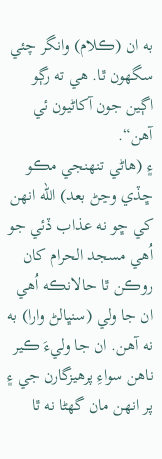به ان (ڪلام) وانگر چئي سگهون ٿا. هي ته رڳو اڳين جون آکاڻيون ئي آهن“.
۽ (هاڻي تنهنجي مڪو ڇڏي وڃڻ بعد) الله انهن کي ڇو نه عذاب ڏئي جو اُهي مسجد الحرام کان روڪن ٿا حالانڪه اُهي ان جا ولي (سنڀالڻ وارا) به نه آهن. ان جا وليءَ ڪير ناهن سواءِ پرهيزگارن جي ۽ پر انهن مان گهڻا نه ٿا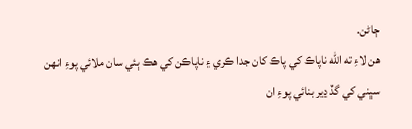ڄاڻن.
هن لاءِ ته الله ناپاڪ کي پاڪ کان جدا ڪري ۽ ناپاڪن کي هڪ ٻئي سان ملائي پوءِ انهن سڀني کي گڏ ڍير بنائي پوءِ ان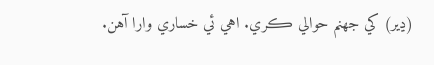(ڍير) کي جهنم حوالي ڪري. اهي ئي خساري وارا آهن.